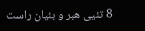8 تئیی هبر و بئیان راست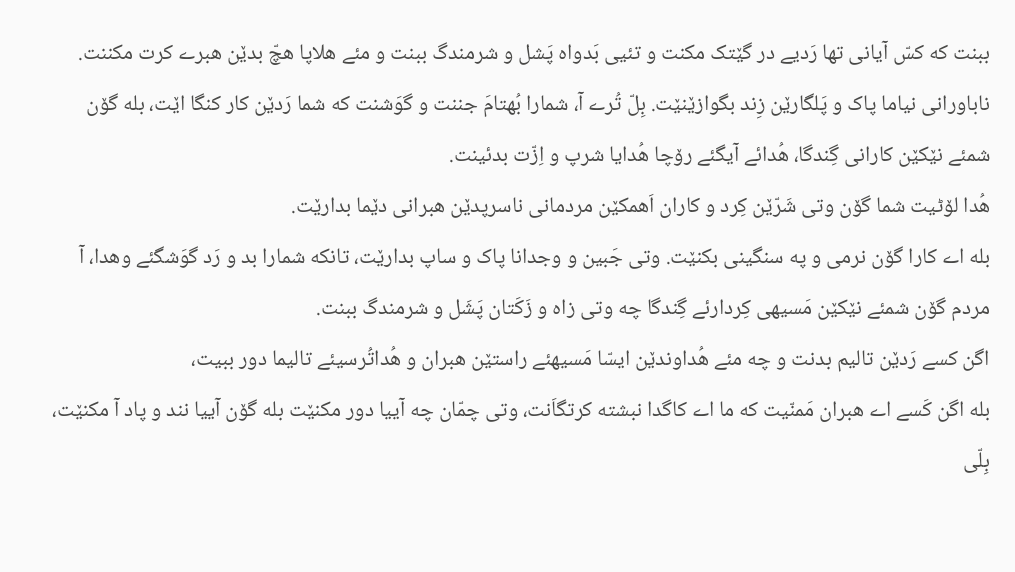ببنت که کسّ آیانی تها رَدیے در گێتک مکنت و تئیی بَدواه پَشل و شرمندگ ببنت و مئے هلاپا هچّ بدێن هبرے کرت مکننت.
ناباورانی نیاما پاک و پَلگارێن زِند بگوازێنێت. بِلّ تُرے آ، شمارا بُهتامَ جننت و گوَشنت که شما رَدێن کار کنگا اێت، بله گۆن شمئے نێکێن کارانی گِندگا، هُدائے آیگئے رۆچا هُدایا شرپ و اِزّت بدئینت.
هُدا لۆٹیت شما گۆن وتی شَرّێن کِرد و کاران اَهمکێن مردمانی ناسرپدێن هبرانی دێما بدارێت.
بله اے کارا گۆن نرمی و په سنگینی بکنێت. وتی جَبین و وجدانا پاک و ساپ بدارێت، تانکه شمارا بد و رَد گوَشگئے وهدا، آ مردم گۆن شمئے نێکێن مَسیهی کِردارئے گِندگا چه وتی زاه و زَکَتان پَشَل و شرمندگ ببنت.
اگن کسے رَدێن تالیم بدنت و چه مئے هُداوندێن ایسّا مَسیهئے راستێن هبران و هُداتُرسیئے تالیما دور ببیت،
بله اگن کَسے اے هبران مَمنّیت که ما اے کاگدا نبشته کرتگاَنت، وتی چمّان چه آییا دور مکنێت بله گۆن آییا نند و پاد آ مکنێت، بِلّی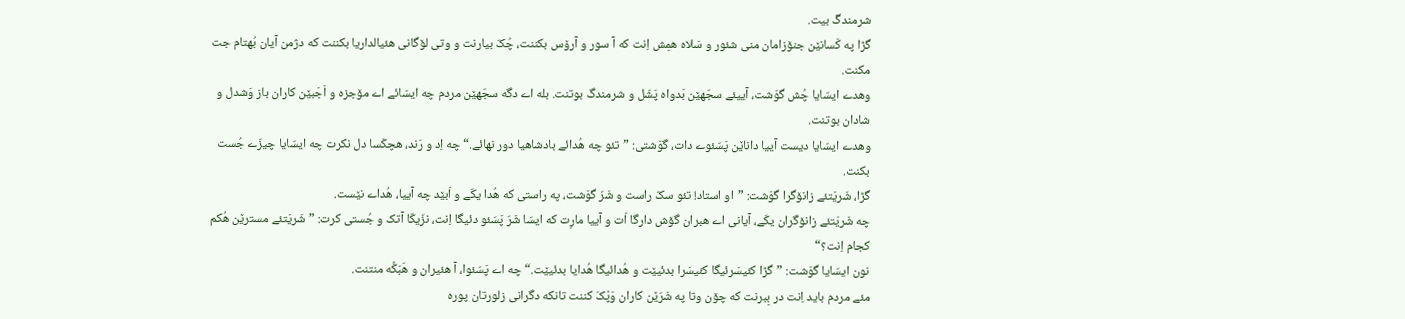شرمندگَ بیت.
گڑا په کَسانێن جنۆزامان منی شئور و سَلاه همِش اِنت که آ سور و آرۆس بکننت، چُکّ بیارنت و وتی لۆگانی هئیالداریا بکننت که دژمن آیان بُهتام جت مکنت.
وهدے ایسّایا چُش گوَشت، آییئے سجّهێن بَدواه پَشَل و شرمندگ بوتنت. بله اے دگه سجّهێن مردم چه ایسّائے اے مۆجزه و اَجَبێن کاران باز وَشدل و شادان بوتنت.
وهدے ایسّایا دیست آییا داناێن پَسّئوے دات، گوَشتی: ”تئو چه هُدائے بادشاهیا دور نهائے.“ چه اِد و رَند، هچکَسا دل نکرت چه ایسّایا چیزّے جُست بکنت.
گڑا، شَریَتئے زانۆگرا گوَشت: ”او استاد! تئو سکّ راست و شَرّ گوَشت، په راستی که هُدا یکّے و اَبێد چه آییا، هُداے نێست.
چه شَریَتئے زانۆگران یکّے، آیانی اے هبران گۆش دارگا اَت و آییا مارِت که ایسّا شَرّ پَسّئو دئیگا اِنت، نزّیکّا آتک و جُستی کرت: ”شَریَتئے مسترێن هُکم کجام اِنت؟“
نون ایسّایا گوَشت: ”گڑا کئیسَرئیگا کئیسَرا بدئیێت و هُدائیگا هُدایا بدئیێت.“ چه اے پَسّئوا، آ هئیران و هَبَکَّه منتنت.
مئے مردم باید اِنت در بِبرنت که چۆن وتا په شَرّێن کاران وَپْکَ کننت تانکه دگرانی زلورتان پوره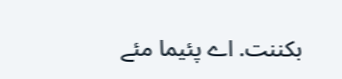بکننت. اے پئیما مئے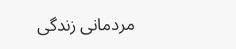مردمانی زندگی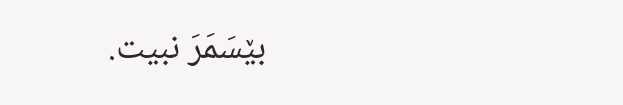بێسَمَرَ نبیت.